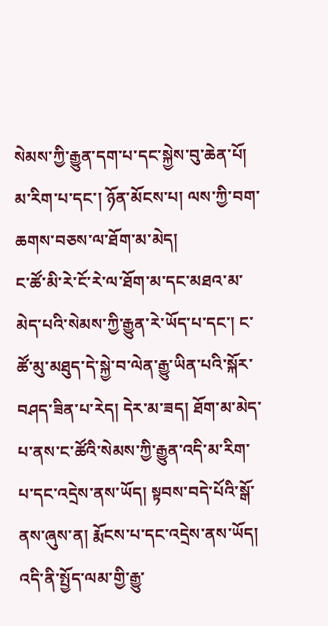སེམས་ཀྱི་རྒྱུན་དག་པ་དང་སྐྱེས་བུ་ཆེན་པོ།
མ་རིག་པ་དང་། ཉོན་མོངས་པ། ལས་ཀྱི་བག་ཆགས་བཅས་ལ་ཐོག་མ་མེད།
ང་ཚོ་མི་རེ་ངོ་རེ་ལ་ཐོག་མ་དང་མཐའ་མ་མེད་པའི་སེམས་ཀྱི་རྒྱུན་རེ་ཡོད་པ་དང་། ང་ཚོ་མུ་མཐུད་དེ་སྐྱེ་བ་ལེན་རྒྱུ་ཡིན་པའི་སྐོར་བཤད་ཟིན་པ་རེད། དེར་མ་ཟད། ཐོག་མ་མེད་པ་ནས་ང་ཚོའི་སེམས་ཀྱི་རྒྱུན་འདི་མ་རིག་པ་དང་འདྲེས་ནས་ཡོད། སྟབས་བདེ་པོའི་སྒོ་ནས་ཞུས་ན། རྨོངས་པ་དང་འདྲེས་ནས་ཡོད། འདི་ནི་སྤྱོད་ལམ་གྱི་རྒྱུ་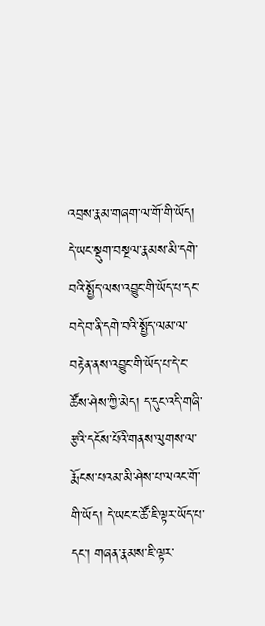འབྲས་རྣམ་གཞག་ལ་གོ་གི་ཡོད། དེ་ཡང་སྡུག་བསྔལ་རྣམས་མི་དགེ་བའི་སྤྱོད་ལས་འབྱུང་གི་ཡོད་པ་དང་བདེ་བ་ནི་དགེ་བའི་སྤྱོད་ལམ་ལ་བརྟེན་ནས་འབྱུང་གི་ཡོད་པ་དེ་ང་ཚོས་ཤེས་ཀྱི་མེད། ད་དུང་འདི་གཞི་རྩའི་དངོས་པོའི་གནས་ལུགས་ལ་རྨོངས་པའམ་མི་ཤེས་པ་ལའང་གོ་གི་ཡོད། དེ་ཡང་ང་ཚོ་ཇི་ལྟར་ཡོད་པ་དང་། གཞན་རྣམས་ཇི་ལྟར་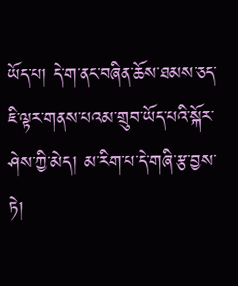ཡོད་པ། དེ་ག་ནང་བཞིན་ཆོས་ཐམས་ཅད་ཇི་ལྟར་གནས་པའམ་གྲུབ་ཡོད་པའི་སྐོར་ཤེས་ཀྱི་མེད། མ་རིག་པ་དེ་གཞི་རྩ་བྱས་ཏེ།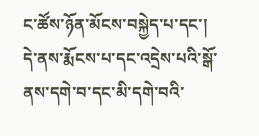ང་ཚོས་ཉོན་མོངས་བསྐྱེད་པ་དང་། དེ་ནས་རྨོངས་པ་དང་འདྲེས་པའི་སྒོ་ནས་དགེ་བ་དང་མི་དགེ་བའི་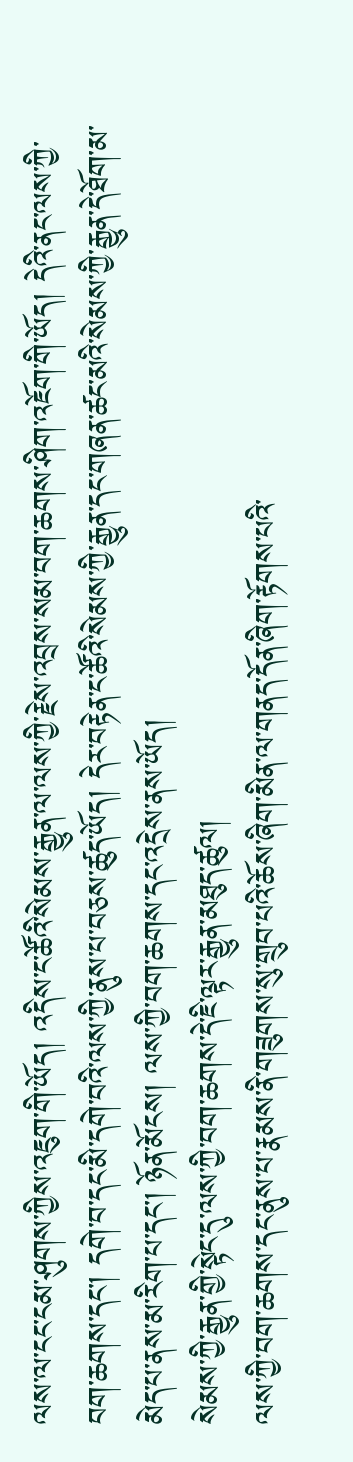ལས་ལ་ངང་ངམ་ཤུགས་ཀྱིས་འཇུག་གི་ཡོད། འདིས་ང་ཚོའི་སེམས་རྒྱུན་ལ་ལས་ཀྱི་རྗེས་འབྲས་སམ་བག་ཆགས་ཤིག་འཇོག་གི་ཡོད། དེའི་ནང་ལས་ཀྱི་བག་ཆགས་དང་། དགེ་བ་དང་མི་དགེ་བའི་ལས་ཀྱི་ནུས་པ་བཅས་ཚུད་ཡོད། དེར་བརྟེན་ང་ཚོའི་སེམས་ཀྱི་རྒྱུན་དང་གཞན་ཚང་མའི་སེམས་ཀྱི་རྒྱུན་དེ་ཐོག་མ་མེད་པ་ནས་མ་རིག་པ་དང་། ཉོན་མོངས། ལས་ཀྱི་བག་ཆགས་དང་འདྲེས་ནས་ཡོད།
སེམས་ཀྱི་རྒྱུན་གྱི་སྟེང་དུ་ལས་ཀྱི་བག་ཆགས་དེ་ཇི་ལྟར་རྒྱུན་མཐུད་ཚུལ།
ལས་ཀྱི་བག་ཆགས་དང་ནུས་པ་རྣམས་ནི་གཟུགས་སུ་གྲུབ་པའི་ཆོས་ཞིག་མིན་ལ་གནད་དོན་ཞིག་རྟོགས་པའི་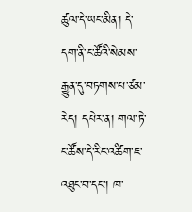ཚུལ་དེ་ཡང་མིན། དེ་དག་ནི་ང་ཚོའི་སེམས་རྒྱུན་དུ་བཏགས་པ་ཙམ་རེད། དཔེར་ན། གལ་ཏེ་ང་ཚོས་དེ་རིང་འཚིག་ཇ་འཐུང་བ་དང་། ཁ་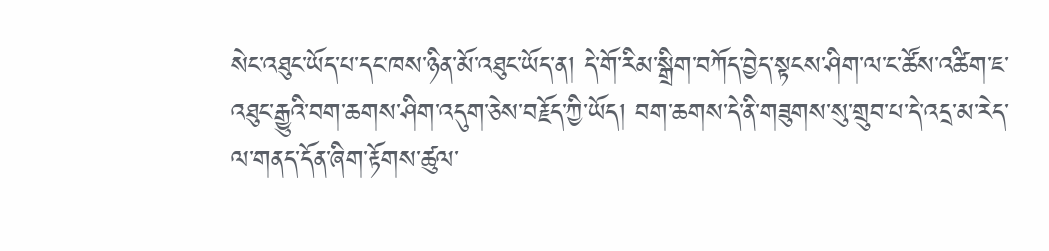སེང་འཐུང་ཡོད་པ་དང་ཁས་ཉིན་མོ་འཐུང་ཡོད་ན། དེ་གོ་རིམ་སྒྲིག་བཀོད་བྱེད་སྟངས་ཤིག་ལ་ང་ཚོས་འཚིག་ཇ་འཐུང་རྒྱུའི་བག་ཆགས་ཤིག་འདུག་ཅེས་བརྗོད་ཀྱི་ཡོད། བག་ཆགས་དེ་ནི་གཟུགས་སུ་གྲུབ་པ་དེ་འདྲ་མ་རེད་ལ་གནད་དོན་ཞིག་རྟོགས་ཚུལ་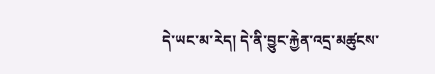དེ་ཡང་མ་རེད། དེ་ནི་བྱུང་རྐྱེན་འདྲ་མཚུངས་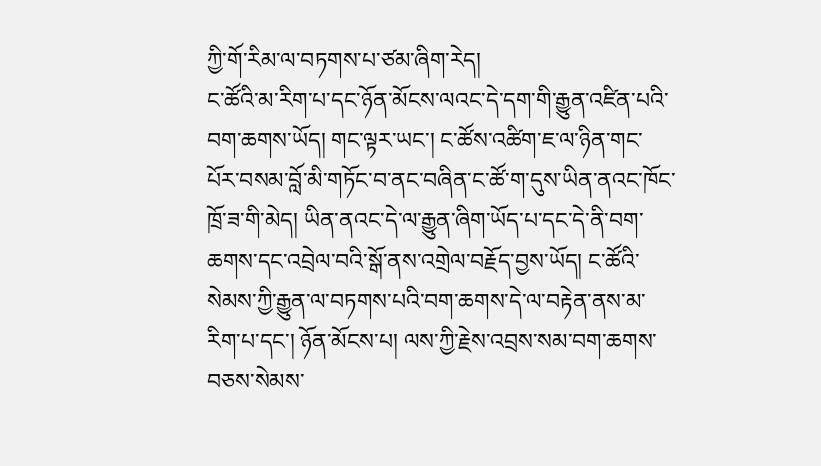ཀྱི་གོ་རིམ་ལ་བཏགས་པ་ཙམ་ཞིག་རེད།
ང་ཚོའི་མ་རིག་པ་དང་ཉོན་མོངས་ལའང་དེ་དག་གི་རྒྱུན་འཛིན་པའི་བག་ཆགས་ཡོད། གང་ལྟར་ཡང་། ང་ཚོས་འཚིག་ཇ་ལ་ཉིན་གང་པོར་བསམ་བློ་མི་གཏོང་བ་ནང་བཞིན་ང་ཚོ་ག་དུས་ཡིན་ནའང་ཁོང་ཁྲོ་ཟ་གི་མེད། ཡིན་ནའང་དེ་ལ་རྒྱུན་ཞིག་ཡོད་པ་དང་དེ་ནི་བག་ཆགས་དང་འབྲེལ་བའི་སྒོ་ནས་འགྲེལ་བརྗོད་བྱས་ཡོད། ང་ཚོའི་སེམས་ཀྱི་རྒྱུན་ལ་བཏགས་པའི་བག་ཆགས་དེ་ལ་བརྟེན་ནས་མ་རིག་པ་དང་། ཉོན་མོངས་པ། ལས་ཀྱི་རྗེས་འབྲས་སམ་བག་ཆགས་བཅས་སེམས་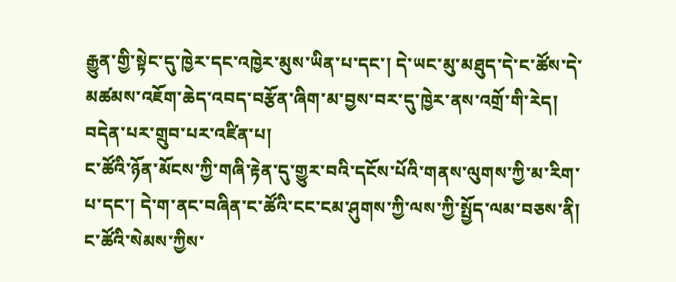རྒྱུན་གྱི་སྟེང་དུ་ཁྱེར་དང་འཁྱེར་མུས་ཡིན་པ་དང་། དེ་ཡང་མུ་མཐུད་དེ་ང་ཚོས་དེ་མཚམས་འཇོག་ཆེད་འབད་བརྩོན་ཞིག་མ་བྱས་བར་དུ་ཁྱེར་ནས་འགྲོ་གི་རེད།
བདེན་པར་གྲུབ་པར་འཛིན་པ།
ང་ཚོའི་ཉོན་མོངས་ཀྱི་གཞི་རྟེན་དུ་གྱུར་བའི་དངོས་པོའི་གནས་ལུགས་ཀྱི་མ་རིག་པ་དང་། དེ་ག་ནང་བཞིན་ང་ཚོའི་ངང་ངམ་ཤུགས་ཀྱི་ལས་ཀྱི་སྤྱོད་ལམ་བཅས་ནི། ང་ཚོའི་སེམས་ཀྱིས་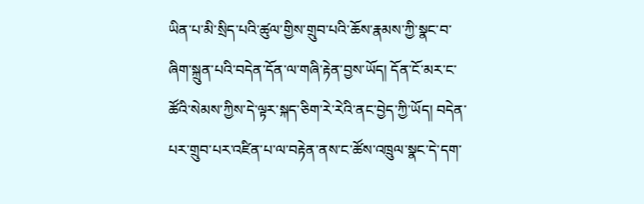ཡིན་པ་མི་སྲིད་པའི་ཚུལ་གྱིས་གྲུབ་པའི་ཆོས་རྣམས་ཀྱི་སྣང་བ་ཞིག་སྐྲུན་པའི་བདེན་དོན་ལ་གཞི་རྟེན་བྱས་ཡོད། དོན་ངོ་མར་ང་ཚོའི་སེམས་ཀྱིས་དེ་ལྟར་སྐད་ཅིག་རེ་རེའི་ནང་བྱེད་ཀྱི་ཡོད། བདེན་པར་གྲུབ་པར་འཛིན་པ་ལ་བརྟེན་ནས་ང་ཚོས་འཁྲུལ་སྣང་དེ་དག་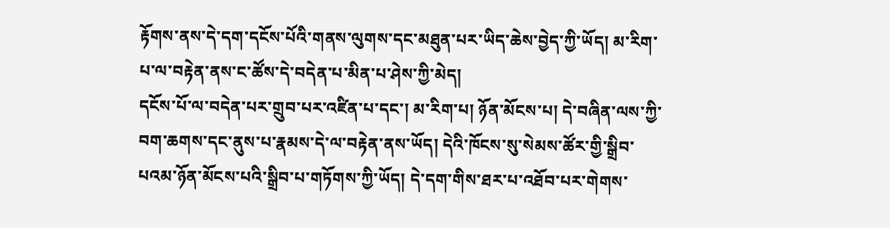རྟོགས་ནས་དེ་དག་དངོས་པོའི་གནས་ལུགས་དང་མཐུན་པར་ཡིད་ཆེས་བྱེད་ཀྱི་ཡོད། མ་རིག་པ་ལ་བརྟེན་ནས་ང་ཚོས་དེ་བདེན་པ་མིན་པ་ཤེས་ཀྱི་མེད།
དངོས་པོ་ལ་བདེན་པར་གྲུབ་པར་འཛིན་པ་དང་། མ་རིག་པ། ཉོན་མོངས་པ། དེ་བཞིན་ལས་ཀྱི་བག་ཆགས་དང་ནུས་པ་རྣམས་དེ་ལ་བརྟེན་ནས་ཡོད། དེའི་ཁོངས་སུ་སེམས་ཚོར་གྱི་སྒྲིབ་པའམ་ཉོན་མོངས་པའི་སྒྲིབ་པ་གཏོགས་ཀྱི་ཡོད། དེ་དག་གིས་ཐར་པ་འཐོབ་པར་གེགས་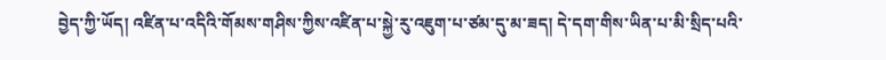བྱེད་ཀྱི་ཡོད། འཛིན་པ་འདིའི་གོམས་གཤིས་ཀྱིས་འཛིན་པ་སྐྱེ་རུ་འཇུག་པ་ཙམ་དུ་མ་ཟད། དེ་དག་གིས་ཡིན་པ་མི་སྲིད་པའི་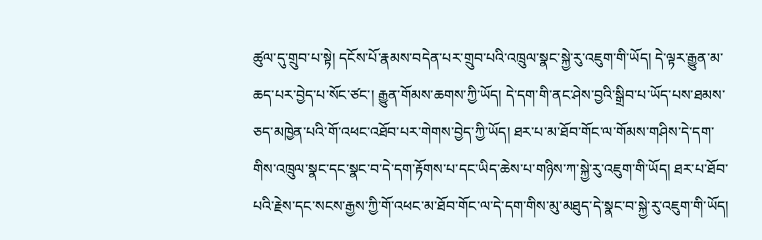ཚུལ་དུ་གྲུབ་པ་སྟེ། དངོས་པོ་རྣམས་བདེན་པར་གྲུབ་པའི་འཁྲུལ་སྣང་སྐྱེ་རུ་འཇུག་གི་ཡོད། དེ་ལྟར་རྒྱུན་མ་ཆད་པར་བྱེད་པ་སོང་ཙང་། རྒྱུན་གོམས་ཆགས་ཀྱི་ཡོད། དེ་དག་གི་ནང་ཤེས་བྱའི་སྒྲིབ་པ་ཡོད་པས་ཐམས་ཅད་མཁྱེན་པའི་གོ་འཕང་འཐོབ་པར་གེགས་བྱེད་ཀྱི་ཡོད། ཐར་པ་མ་ཐོབ་གོང་ལ་གོམས་གཤིས་དེ་དག་གིས་འཁྲུལ་སྣང་དང་སྣང་བ་དེ་དག་རྟོགས་པ་དང་ཡིད་ཆེས་པ་གཉིས་ཀ་སྐྱེ་རུ་འཇུག་གི་ཡོད། ཐར་པ་ཐོབ་པའི་རྗེས་དང་སངས་རྒྱས་ཀྱི་གོ་འཕང་མ་ཐོབ་གོང་ལ་དེ་དག་གིས་མུ་མཐུད་དེ་སྣང་བ་སྐྱེ་རུ་འཇུག་གི་ཡོད།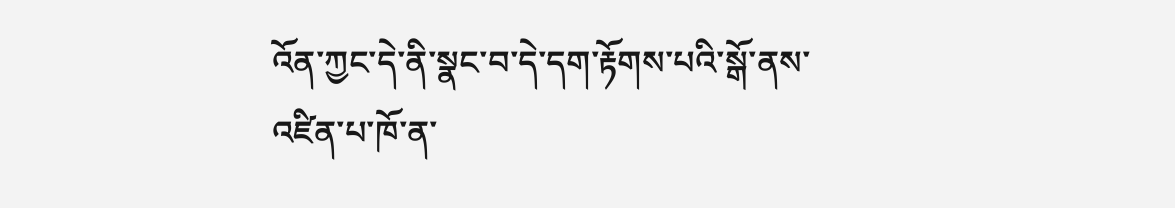འོན་ཀྱང་དེ་ནི་སྣང་བ་དེ་དག་རྟོགས་པའི་སྒོ་ནས་འཛིན་པ་ཁོ་ན་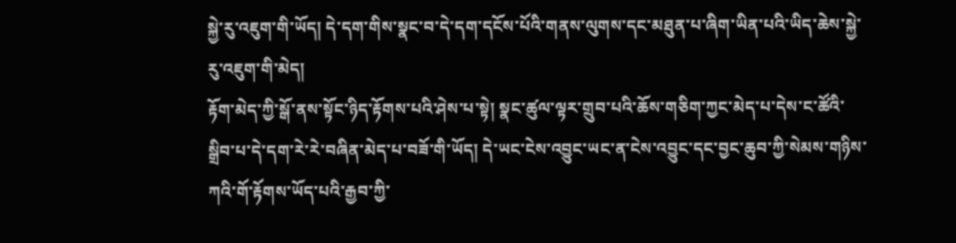སྐྱེ་རུ་འཇུག་གི་ཡོད། དེ་དག་གིས་སྣང་བ་དེ་དག་དངོས་པོའི་གནས་ལུགས་དང་མཐུན་པ་ཞིག་ཡིན་པའི་ཡིད་ཆེས་སྐྱེ་རུ་འཇུག་གི་མེད།
རྟོག་མེད་ཀྱི་སྒོ་ནས་སྟོང་ཉིད་རྟོགས་པའི་ཤེས་པ་སྟེ། སྣང་ཚུལ་ལྟར་གྲུབ་པའི་ཆོས་གཅིག་ཀྱང་མེད་པ་དེས་ང་ཚོའི་སྒྲིབ་པ་དེ་དག་རེ་རེ་བཞིན་མེད་པ་བཟོ་གི་ཡོད། དེ་ཡང་ངེས་འབྱུང་ཡང་ན་ངེས་འབྱུང་དང་བྱང་ཆུབ་ཀྱི་སེམས་གཉིས་ཀའི་གོ་རྟོགས་ཡོད་པའི་རྒྱབ་ཀྱི་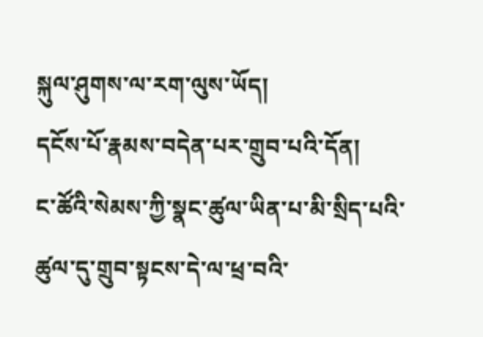སྐུལ་ཤུགས་ལ་རག་ལུས་ཡོད།
དངོས་པོ་རྣམས་བདེན་པར་གྲུབ་པའི་དོན།
ང་ཚོའི་སེམས་ཀྱི་སྣང་ཚུལ་ཡིན་པ་མི་སྲིད་པའི་ཚུལ་དུ་གྲུབ་སྟངས་དེ་ལ་ཕྲ་བའི་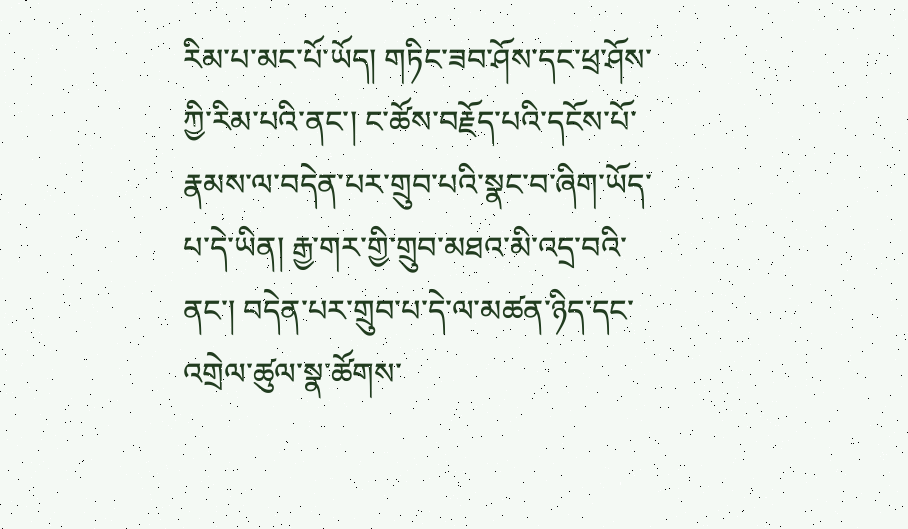རིམ་པ་མང་པོ་ཡོད། གཏིང་ཟབ་ཤོས་དང་ཕྲ་ཤོས་ཀྱི་རིམ་པའི་ནང་། ང་ཚོས་བརྗོད་པའི་དངོས་པོ་རྣམས་ལ་བདེན་པར་གྲུབ་པའི་སྣང་བ་ཞིག་ཡོད་པ་དེ་ཡིན། རྒྱ་གར་གྱི་གྲུབ་མཐའ་མི་འདྲ་བའི་ནང་། བདེན་པར་གྲུབ་པ་དེ་ལ་མཚན་ཉིད་དང་འགྲེལ་ཚུལ་སྣ་ཚོགས་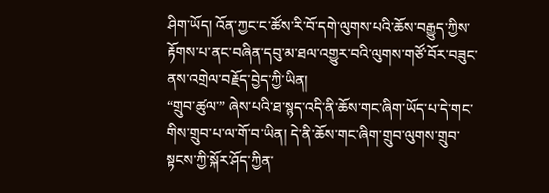ཤིག་ཡོད། འོན་ཀྱང་ང་ཚོས་རི་བོ་དགེ་ལུགས་པའི་ཆོས་བརྒྱུད་ཀྱིས་རྟོགས་པ་ནང་བཞིན་དབུ་མ་ཐལ་འགྱུར་བའི་ལུགས་གཙོ་བོར་བཟུང་ནས་འགྲེལ་བརྗོད་བྱེད་ཀྱི་ཡིན།
“གྲུབ་ཚུལ་” ཞེས་པའི་ཐ་སྙད་འདི་ནི་ཆོས་གང་ཞིག་ཡོད་པ་དེ་གང་གིས་གྲུབ་པ་ལ་གོ་བ་ཡིན། དེ་ནི་ཆོས་གང་ཞིག་གྲུབ་ལུགས་གྲུབ་སྟངས་ཀྱི་སྐོར་ཤོད་ཀྱིན་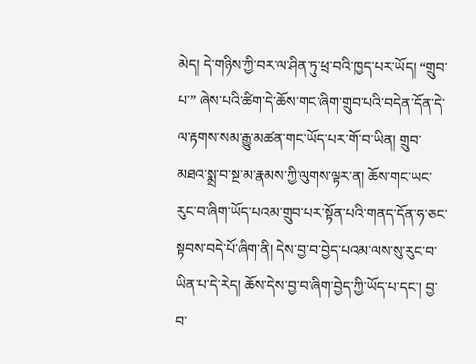མེད། དེ་གཉིས་ཀྱི་བར་ལ་ཤིན་ཏུ་ཕྲ་བའི་ཁྱད་པར་ཡོད། “གྲུབ་པ་” ཞེས་པའི་ཚིག་དེ་ཆོས་གང་ཞིག་གྲུབ་པའི་བདེན་དོན་དེ་ལ་རྟགས་སམ་རྒྱུ་མཚན་གང་ཡོད་པར་གོ་བ་ཡིན། གྲུབ་མཐའ་སྨྲ་བ་སྔ་མ་རྣམས་ཀྱི་ལུགས་ལྟར་ན། ཆོས་གང་ཡང་རུང་བ་ཞིག་ཡོད་པའམ་གྲུབ་པར་སྟོན་པའི་གནད་དོན་ཧ་ཅང་སྟབས་བདེ་པོ་ཞིག་ནི། དེས་བྱ་བ་བྱེད་པའམ་ལས་སུ་རུང་བ་ཡིན་པ་དེ་རེད། ཆོས་དེས་བྱ་བ་ཞིག་བྱེད་ཀྱི་ཡོད་པ་དང་། བྱ་བ་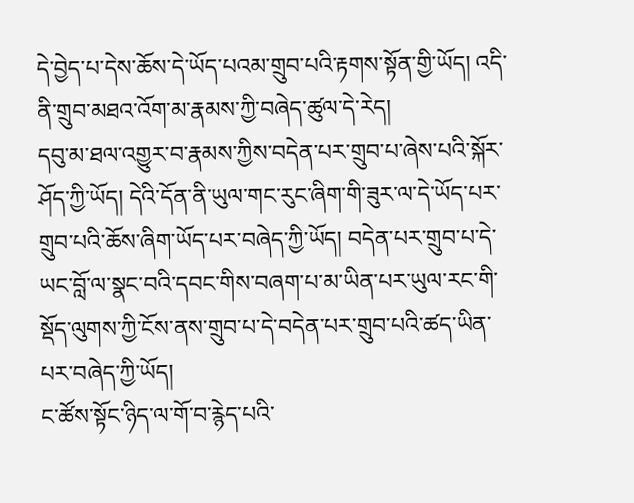དེ་བྱེད་པ་དེས་ཆོས་དེ་ཡོད་པའམ་གྲུབ་པའི་རྟགས་སྟོན་གྱི་ཡོད། འདི་ནི་གྲུབ་མཐའ་འོག་མ་རྣམས་ཀྱི་བཞེད་ཚུལ་དེ་རེད།
དབུ་མ་ཐལ་འགྱུར་བ་རྣམས་ཀྱིས་བདེན་པར་གྲུབ་པ་ཞེས་པའི་སྐོར་ཤོད་ཀྱི་ཡོད། དེའི་དོན་ནི་ཡུལ་གང་རུང་ཞིག་གི་ཟུར་ལ་དེ་ཡོད་པར་གྲུབ་པའི་ཆོས་ཞིག་ཡོད་པར་བཞེད་ཀྱི་ཡོད། བདེན་པར་གྲུབ་པ་དེ་ཡང་བློ་ལ་སྣང་བའི་དབང་གིས་བཞག་པ་མ་ཡིན་པར་ཡུལ་རང་གི་སྡོད་ལུགས་ཀྱི་ངོས་ནས་གྲུབ་པ་དེ་བདེན་པར་གྲུབ་པའི་ཚད་ཡིན་པར་བཞེད་ཀྱི་ཡོད།
ང་ཚོས་སྟོང་ཉིད་ལ་གོ་བ་རྙེད་པའི་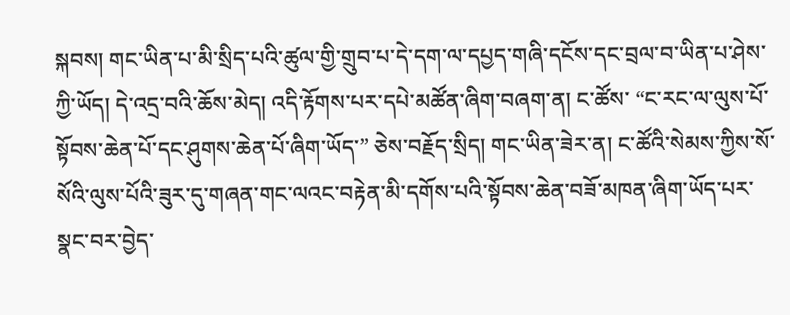སྐབས། གང་ཡིན་པ་མི་སྲིད་པའི་ཚུལ་གྱི་གྲུབ་པ་དེ་དག་ལ་དཔྱད་གཞི་དངོས་དང་བྲལ་བ་ཡིན་པ་ཤེས་ཀྱི་ཡོད། དེ་འདྲ་བའི་ཆོས་མེད། འདི་རྟོགས་པར་དཔེ་མཚོན་ཞིག་བཞག་ན། ང་ཚོས་ “ང་རང་ལ་ལུས་པོ་སྟོབས་ཆེན་པོ་དང་ཤུགས་ཆེན་པོ་ཞིག་ཡོད་” ཅེས་བརྗོད་སྲིད། གང་ཡིན་ཟེར་ན། ང་ཚོའི་སེམས་ཀྱིས་སོ་སོའི་ལུས་པོའི་ཟུར་དུ་གཞན་གང་ལའང་བརྟེན་མི་དགོས་པའི་སྟོབས་ཆེན་བཟོ་མཁན་ཞིག་ཡོད་པར་སྣང་བར་བྱེད་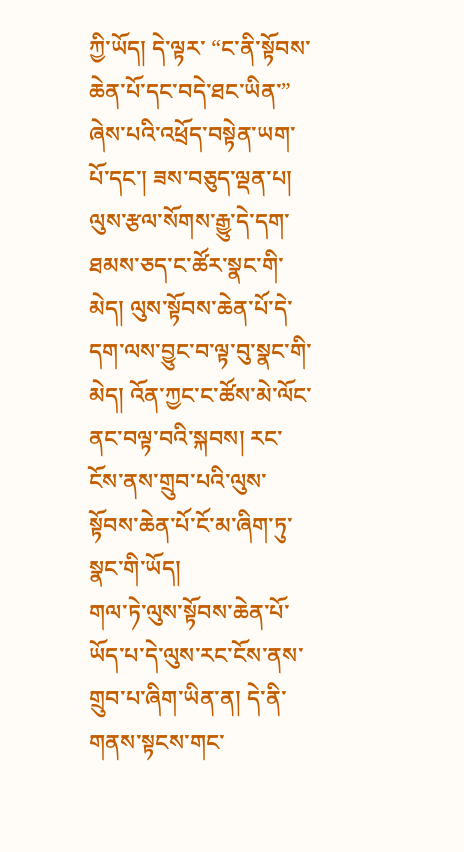ཀྱི་ཡོད། དེ་ལྟར་ “ང་ནི་སྟོབས་ཆེན་པོ་དང་བདེ་ཐང་ཡིན་” ཞེས་པའི་འཕྲོད་བསྟེན་ཡག་པོ་དང་། ཟས་བཅུད་ལྡན་པ། ལུས་རྩལ་སོགས་རྒྱུ་དེ་དག་ཐམས་ཅད་ང་ཚོར་སྣང་གི་མེད། ལུས་སྟོབས་ཆེན་པོ་དེ་དག་ལས་བྱུང་བ་ལྟ་བུ་སྣང་གི་མེད། འོན་ཀྱང་ང་ཚོས་མེ་ལོང་ནང་བལྟ་བའི་སྐབས། རང་ངོས་ནས་གྲུབ་པའི་ལུས་སྟོབས་ཆེན་པོ་ངོ་མ་ཞིག་ཏུ་སྣང་གི་ཡོད།
གལ་ཏེ་ལུས་སྟོབས་ཆེན་པོ་ཡོད་པ་དེ་ལུས་རང་ངོས་ནས་གྲུབ་པ་ཞིག་ཡིན་ན། དེ་ནི་གནས་སྟངས་གང་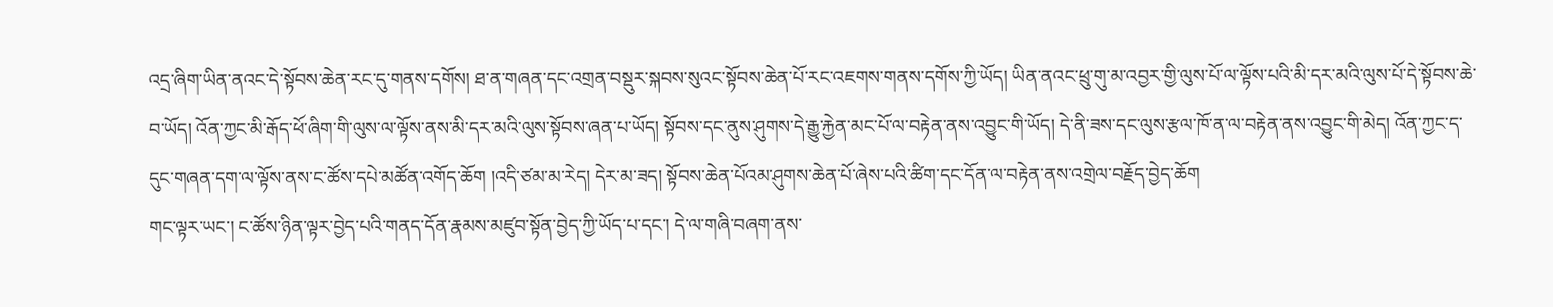འདྲ་ཞིག་ཡིན་ནའང་དེ་སྟོབས་ཆེན་རང་དུ་གནས་དགོས། ཐ་ན་གཞན་དང་འགྲན་བསྡུར་སྐབས་སུའང་སྟོབས་ཆེན་པོ་རང་འཇགས་གནས་དགོས་ཀྱི་ཡོད། ཡིན་ནའང་ཕྲུ་གུ་མ་འབྱར་གྱི་ལུས་པོ་ལ་ལྟོས་པའི་མི་དར་མའི་ལུས་པོ་དེ་སྟོབས་ཆེ་བ་ཡོད། འོན་ཀྱང་མི་རྒོད་ཕོ་ཞིག་གི་ལུས་ལ་ལྟོས་ནས་མི་དར་མའི་ལུས་སྟོབས་ཞན་པ་ཡོད། སྟོབས་དང་ནུས་ཤུགས་དེ་རྒྱུ་རྐྱེན་མང་པོ་ལ་བརྟེན་ནས་འབྱུང་གི་ཡོད། དེ་ནི་ཟས་དང་ལུས་རྩལ་ཁོ་ན་ལ་བརྟེན་ནས་འབྱུང་གི་མེད། འོན་ཀྱང་ད་དུང་གཞན་དག་ལ་ལྟོས་ནས་ང་ཚོས་དཔེ་མཚོན་འགོད་ཆོག །འདི་ཙམ་མ་རེད། དེར་མ་ཟད། སྟོབས་ཆེན་པོའམ་ཤུགས་ཆེན་པོ་ཞེས་པའི་ཚིག་དང་དོན་ལ་བརྟེན་ནས་འགྲེལ་བརྗོད་བྱེད་ཆོག
གང་ལྟར་ཡང་། ང་ཚོས་ཉིན་ལྟར་བྱེད་པའི་གནད་དོན་རྣམས་མཛུབ་སྟོན་བྱེད་ཀྱི་ཡོད་པ་དང་། དེ་ལ་གཞི་བཞག་ནས་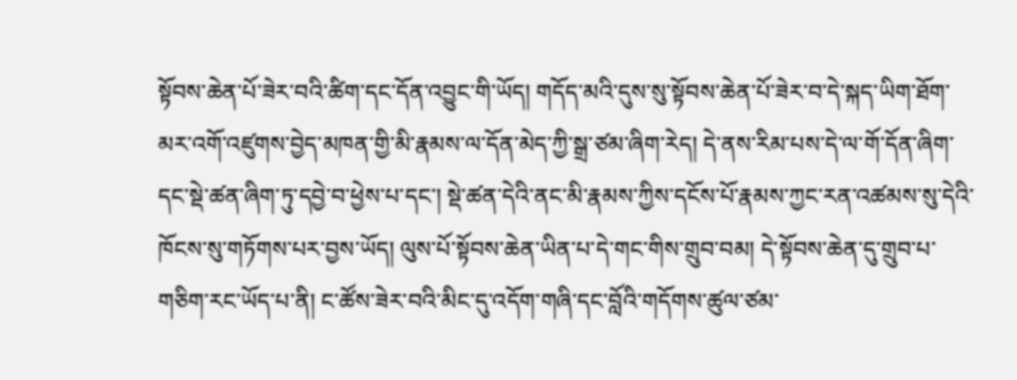སྟོབས་ཆེན་པོ་ཟེར་བའི་ཚིག་དང་དོན་འབྱུང་གི་ཡོད། གདོད་མའི་དུས་སུ་སྟོབས་ཆེན་པོ་ཟེར་བ་དེ་སྐད་ཡིག་ཐོག་མར་འགོ་འཛུགས་བྱེད་མཁན་གྱི་མི་རྣམས་ལ་དོན་མེད་ཀྱི་སྒྲ་ཙམ་ཞིག་རེད། དེ་ནས་རིམ་པས་དེ་ལ་གོ་དོན་ཞིག་དང་སྡེ་ཚན་ཞིག་ཏུ་དབྱེ་བ་ཕྱེས་པ་དང་། སྡེ་ཚན་དེའི་ནང་མི་རྣམས་ཀྱིས་དངོས་པོ་རྣམས་ཀྱང་རན་འཚམས་སུ་དེའི་ཁོངས་སུ་གཏོགས་པར་བྱས་ཡོད། ལུས་པོ་སྟོབས་ཆེན་ཡིན་པ་དེ་གང་གིས་གྲུབ་བམ། དེ་སྟོབས་ཆེན་དུ་གྲུབ་པ་གཅིག་རང་ཡོད་པ་ནི། ང་ཚོས་ཟེར་བའི་མིང་དུ་འདོག་གཞི་དང་བློའི་གདོགས་ཚུལ་ཙམ་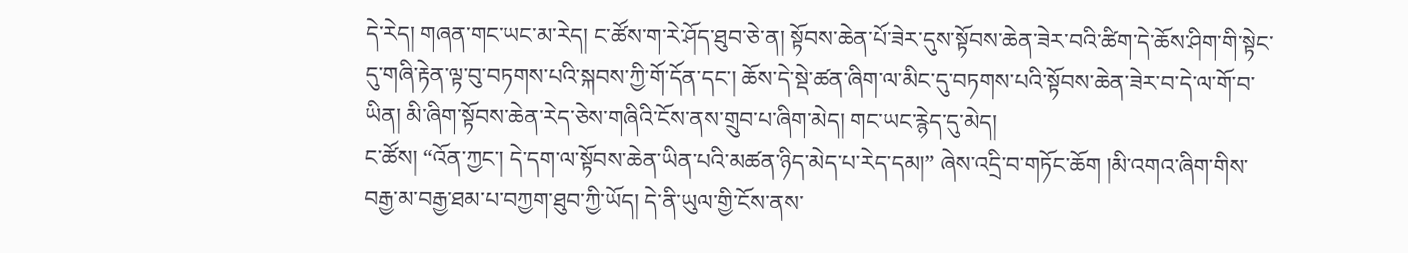དེ་རེད། གཞན་གང་ཡང་མ་རེད། ང་ཚོས་ག་རེ་ཤོད་ཐུབ་ཅེ་ན། སྟོབས་ཆེན་པོ་ཟེར་དུས་སྟོབས་ཆེན་ཟེར་བའི་ཚིག་དེ་ཆོས་ཤིག་གི་སྟེང་དུ་གཞི་རྟེན་ལྟ་བུ་བཏགས་པའི་སྐབས་ཀྱི་གོ་དོན་དང་། ཆོས་དེ་སྡེ་ཚན་ཞིག་ལ་མིང་དུ་བཏགས་པའི་སྟོབས་ཆེན་ཟེར་བ་དེ་ལ་གོ་བ་ཡིན། མི་ཞིག་སྟོབས་ཆེན་རེད་ཅེས་གཞིའི་ངོས་ནས་གྲུབ་པ་ཞིག་མེད། གང་ཡང་རྙེད་དུ་མེད།
ང་ཚོས། “འོན་ཀྱང་། དེ་དག་ལ་སྟོབས་ཆེན་ཡིན་པའི་མཚན་ཉིད་མེད་པ་རེད་དམ།” ཞེས་འདྲི་བ་གཏོང་ཆོག །མི་འགའ་ཞིག་གིས་བརྒྱ་མ་བརྒྱ་ཐམ་པ་བཀྱག་ཐུབ་ཀྱི་ཡོད། དེ་ནི་ཡུལ་གྱི་ངོས་ནས་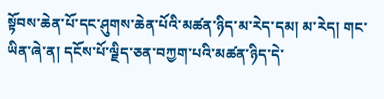སྟོབས་ཆེན་པོ་དང་ཤུགས་ཆེན་པོའི་མཚན་ཉིད་མ་རེད་དམ། མ་རེད། གང་ཡིན་ཞེ་ན། དངོས་པོ་ལྗིད་ཅན་བཀྱག་པའི་མཚན་ཉིད་དེ་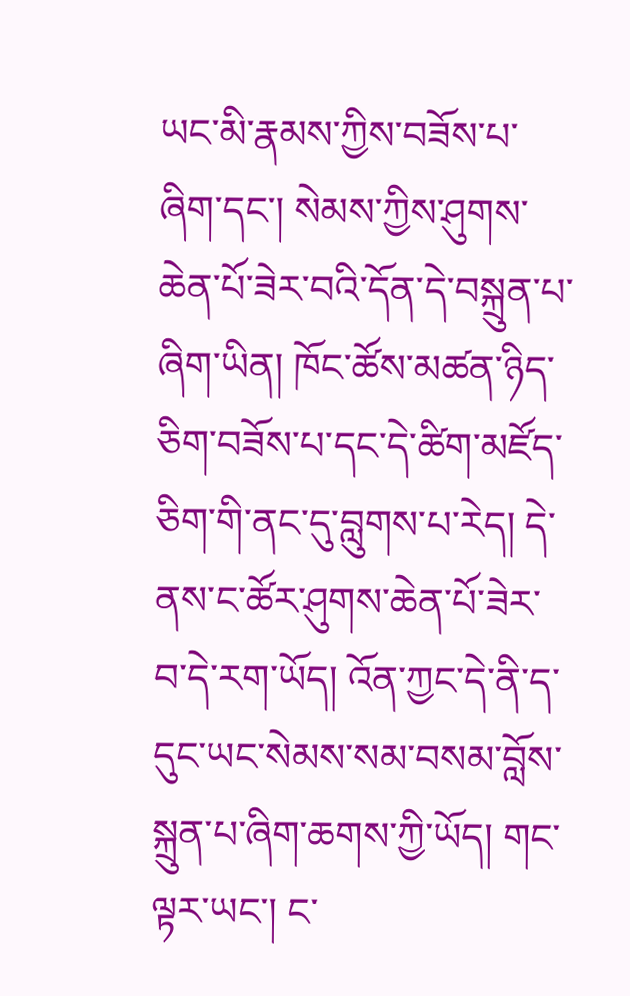ཡང་མི་རྣམས་ཀྱིས་བཟོས་པ་ཞིག་དང་། སེམས་ཀྱིས་ཤུགས་ཆེན་པོ་ཟེར་བའི་དོན་དེ་བསྐྲུན་པ་ཞིག་ཡིན། ཁོང་ཚོས་མཚན་ཉིད་ཅིག་བཟོས་པ་དང་དེ་ཚིག་མཛོད་ཅིག་གི་ནང་དུ་བླུགས་པ་རེད། དེ་ནས་ང་ཚོར་ཤུགས་ཆེན་པོ་ཟེར་བ་དེ་རག་ཡོད། འོན་ཀྱང་དེ་ནི་ད་དུང་ཡང་སེམས་སམ་བསམ་བློས་སྐྲུན་པ་ཞིག་ཆགས་ཀྱི་ཡོད། གང་ལྟར་ཡང་། ང་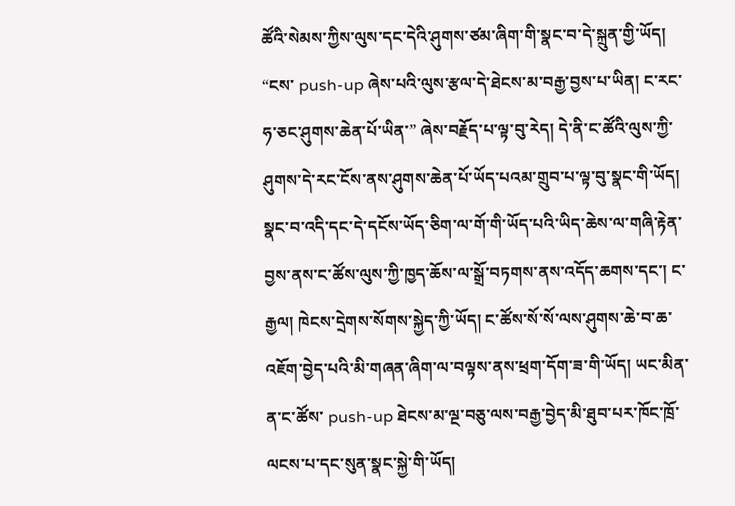ཚོའི་སེམས་ཀྱིས་ལུས་དང་དེའི་ཤུགས་ཙམ་ཞིག་གི་སྣང་བ་དེ་སྐྲུན་གྱི་ཡོད། “ངས་ push-up ཞེས་པའི་ལུས་རྩལ་དེ་ཐེངས་མ་བརྒྱ་བྱས་པ་ཡིན། ང་རང་ཧ་ཅང་ཤུགས་ཆེན་པོ་ཡིན་” ཞེས་བརྗོད་པ་ལྟ་བུ་རེད། དེ་ནི་ང་ཚོའི་ལུས་ཀྱི་ཤུགས་དེ་རང་ངོས་ནས་ཤུགས་ཆེན་པོ་ཡོད་པའམ་གྲུབ་པ་ལྟ་བུ་སྣང་གི་ཡོད།
སྣང་བ་འདི་དང་དེ་དངོས་ཡོད་ཅིག་ལ་གོ་གི་ཡོད་པའི་ཡིད་ཆེས་ལ་གཞི་རྟེན་བྱས་ནས་ང་ཚོས་ལུས་ཀྱི་ཁྱད་ཆོས་ལ་སྒྲོ་བཏགས་ནས་འདོད་ཆགས་དང་། ང་རྒྱལ། ཁེངས་དྲེགས་སོགས་སྐྱེད་ཀྱི་ཡོད། ང་ཚོས་སོ་སོ་ལས་ཤུགས་ཆེ་བ་ཆ་འཇོག་བྱེད་པའི་མི་གཞན་ཞིག་ལ་བལྟས་ནས་ཕྲག་དོག་ཟ་གི་ཡོད། ཡང་མིན་ན་ང་ཚོས་ push-up ཐེངས་མ་ལྔ་བཅུ་ལས་བརྒྱ་བྱེད་མི་ཐུབ་པར་ཁོང་ཁྲོ་ལངས་པ་དང་སུན་སྣང་སྐྱེ་གི་ཡོད།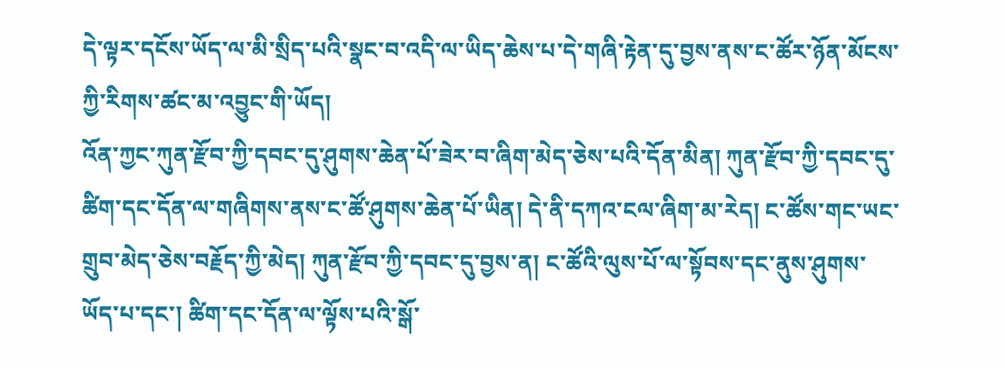དེ་ལྟར་དངོས་ཡོད་ལ་མི་སྲིད་པའི་སྣང་བ་འདི་ལ་ཡིད་ཆེས་པ་དེ་གཞི་རྟེན་དུ་བྱས་ནས་ང་ཚོར་ཉོན་མོངས་ཀྱི་རིགས་ཚང་མ་འབྱུང་གི་ཡོད།
འོན་ཀྱང་ཀུན་རྫོབ་ཀྱི་དབང་དུ་ཤུགས་ཆེན་པོ་ཟེར་བ་ཞིག་མེད་ཅེས་པའི་དོན་མིན། ཀུན་རྫོབ་ཀྱི་དབང་དུ་ཚིག་དང་དོན་ལ་གཞིགས་ནས་ང་ཚོ་ཤུགས་ཆེན་པོ་ཡིན། དེ་ནི་དཀའ་ངལ་ཞིག་མ་རེད། ང་ཚོས་གང་ཡང་གྲུབ་མེད་ཅེས་བརྗོད་ཀྱི་མེད། ཀུན་རྫོབ་ཀྱི་དབང་དུ་བྱས་ན། ང་ཚོའི་ལུས་པོ་ལ་སྟོབས་དང་ནུས་ཤུགས་ཡོད་པ་དང་། ཚིག་དང་དོན་ལ་ལྟོས་པའི་སྒོ་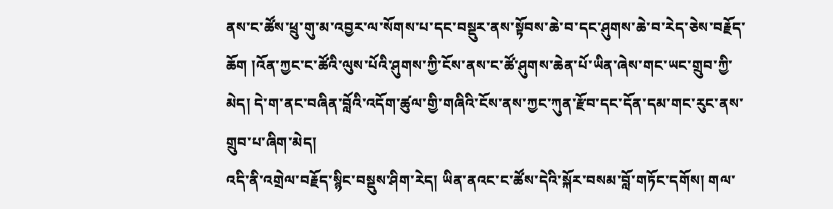ནས་ང་ཚོས་ཕྲུ་གུ་མ་འབྱར་ལ་སོགས་པ་དང་བསྡུར་ནས་སྟོབས་ཆེ་བ་དང་ཤུགས་ཆེ་བ་རེད་ཅེས་བརྗོད་ཆོག །འོན་ཀྱང་ང་ཚོའི་ལུས་པོའི་ཤུགས་ཀྱི་ངོས་ནས་ང་ཚོ་ཤུགས་ཆེན་པོ་ཡིན་ཞེས་གང་ཡང་གྲུབ་ཀྱི་མེད། དེ་ག་ནང་བཞིན་བློའི་འདོག་ཚུལ་གྱི་གཞིའི་ངོས་ནས་ཀྱང་ཀུན་རྫོབ་དང་དོན་དམ་གང་རུང་ནས་གྲུབ་པ་ཞིག་མེད།
འདི་ནི་འགྲེལ་བརྗོད་སྙིང་བསྡུས་ཤིག་རེད། ཡིན་ནའང་ང་ཚོས་དེའི་སྐོར་བསམ་བློ་གཏོང་དགོས། གལ་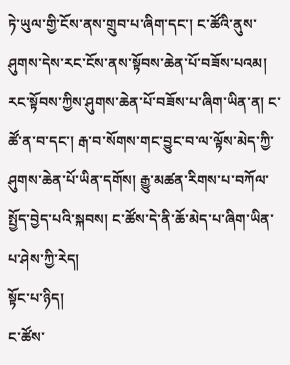ཏེ་ཡུལ་གྱི་ངོས་ནས་གྲུབ་པ་ཞིག་དང་། ང་ཚོའི་ནུས་ཤུགས་དེས་རང་ངོས་ནས་སྟོབས་ཆེན་པོ་བཟོས་པའམ། རང་སྟོབས་ཀྱིས་ཤུགས་ཆེན་པོ་བཟོས་པ་ཞིག་ཡིན་ན། ང་ཚོ་ན་བ་དང་། རྒ་བ་སོགས་གང་བྱུང་བ་ལ་ལྟོས་མེད་ཀྱི་ཤུགས་ཆེན་པོ་ཡིན་དགོས། རྒྱུ་མཚན་རིགས་པ་བཀོལ་སྤྱོད་བྱེད་པའི་སྐབས། ང་ཚོས་དེ་ནི་ཆོ་མེད་པ་ཞིག་ཡིན་པ་ཤེས་ཀྱི་རེད།
སྟོང་པ་ཉིད།
ང་ཚོས་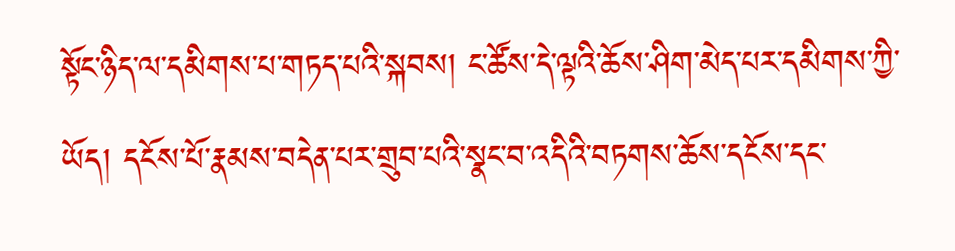སྟོང་ཉིད་ལ་དམིགས་པ་གཏད་པའི་སྐབས། ང་ཚོས་དེ་ལྟའི་ཆོས་ཤིག་མེད་པར་དམིགས་ཀྱི་ཡོད། དངོས་པོ་རྣམས་བདེན་པར་གྲུབ་པའི་སྣང་བ་འདིའི་བཏགས་ཆོས་དངོས་དང་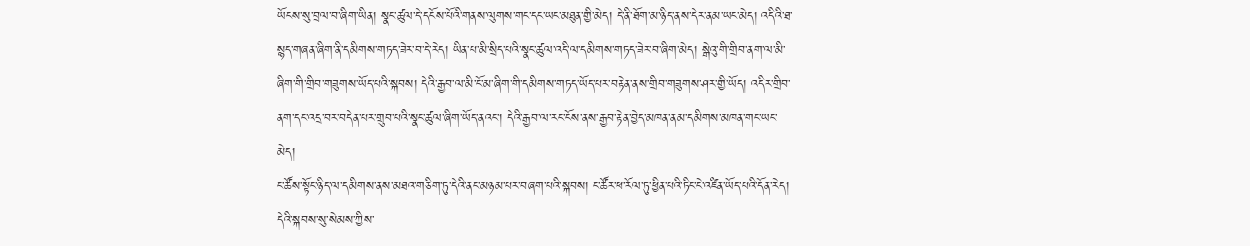ཡོངས་སུ་བྲལ་བ་ཞིག་ཡིན། སྣང་ཚུལ་དེ་དངོས་པོའི་གནས་ལུགས་གང་དང་ཡང་མཐུན་གྱི་མེད། དེ་ནི་ཐོག་མ་ཉིད་ནས་དེར་ནམ་ཡང་མེད། འདིའི་ཐ་སྙད་གཞན་ཞིག་ནི་དམིགས་གཏད་ཟེར་བ་དེ་རེད། ཡིན་པ་མི་སྲིད་པའི་སྣང་ཚུལ་འདི་ལ་དམིགས་གཏད་ཟེར་བ་ཞིག་མེད། སྒེའུ་གི་གྲིབ་ནག་ལ་མི་ཞིག་གི་གྲིབ་གཟུགས་ཡོད་པའི་སྐབས། དེའི་རྒྱབ་ལ་མི་ངོ་མ་ཞིག་གི་དམིགས་གཏད་ཡོད་པར་བརྟེན་ནས་གྲིབ་གཟུགས་ཤར་གྱི་ཡོད། འདིར་གྲིབ་ནག་དང་འདྲ་བར་བདེན་པར་གྲུབ་པའི་སྣང་ཚུལ་ཞིག་ཡོད་ནའང་། དེའི་རྒྱབ་ལ་རང་ངོས་ནས་རྒྱབ་རྟེན་བྱེད་མཁན་ནམ་དམིགས་མཁན་གང་ཡང་མེད།
ང་ཚོས་སྟོང་ཉིད་ལ་དམིགས་ནས་མཐའ་གཅིག་ཏུ་དེའི་ནང་མཉམ་པར་བཞག་པའི་སྐབས། ང་ཚོར་ཕ་རོལ་ཏུ་ཕྱིན་པའི་ཏིང་ངེ་འཛིན་ཡོད་པའི་དོན་རེད། དེའི་སྐབས་སུ་སེམས་ཀྱིས་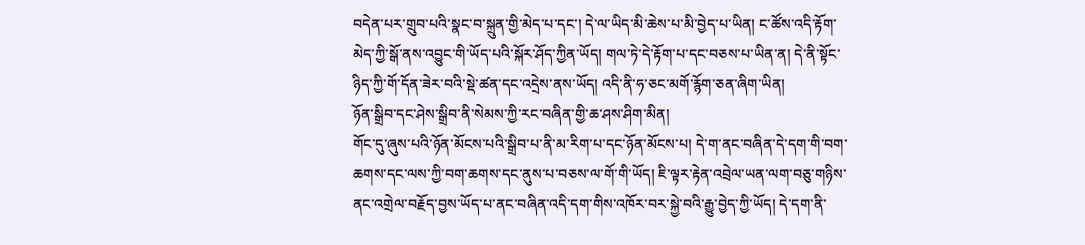བདེན་པར་གྲུབ་པའི་སྣང་བ་སྐྲུན་གྱི་མེད་པ་དང་། དེ་ལ་ཡིད་མི་ཆེས་པ་མི་བྱེད་པ་ཡིན། ང་ཚོས་འདི་རྟོག་མེད་ཀྱི་སྒོ་ནས་འབྱུང་གི་ཡོད་པའི་སྐོར་ཤོད་ཀྱིན་ཡོད། གལ་ཏེ་དེ་རྟོག་པ་དང་བཅས་པ་ཡིན་ན། དེ་ནི་སྟོང་ཉིད་ཀྱི་གོ་དོན་ཟེར་བའི་སྡེ་ཚན་དང་འདྲེས་ནས་ཡོད། འདི་ནི་ཧ་ཅང་མགོ་རྙོག་ཅན་ཞིག་ཡིན།
ཉོན་སྒྲིབ་དང་ཤེས་སྒྲིབ་ནི་སེམས་ཀྱི་རང་བཞིན་གྱི་ཆ་ཤས་ཤིག་མིན།
གོང་དུ་ཞུས་པའི་ཉོན་མོངས་པའི་སྒྲིབ་པ་ནི་མ་རིག་པ་དང་ཉོན་མོངས་པ། དེ་ག་ནང་བཞིན་དེ་དག་གི་བག་ཆགས་དང་ལས་ཀྱི་བག་ཆགས་དང་ནུས་པ་བཅས་ལ་གོ་གི་ཡོད། ཇི་ལྟར་རྟེན་འབྲེལ་ཡན་ལག་བཅུ་གཉིས་ནང་འགྲེལ་བརྗོད་བྱས་ཡོད་པ་ནང་བཞིན་འདི་དག་གིས་འཁོར་བར་སྐྱེ་བའི་རྒྱུ་བྱེད་ཀྱི་ཡོད། དེ་དག་ནི་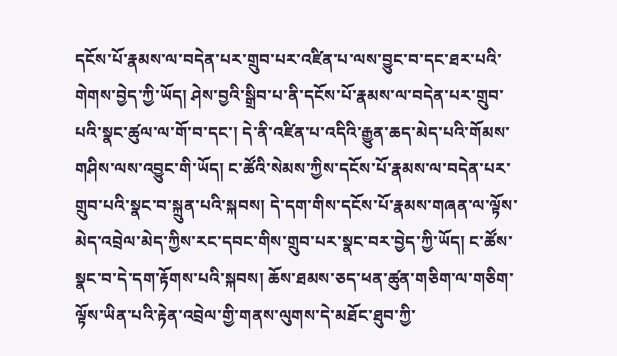དངོས་པོ་རྣམས་ལ་བདེན་པར་གྲུབ་པར་འཛིན་པ་ལས་བྱུང་བ་དང་ཐར་པའི་གེགས་བྱེད་ཀྱི་ཡོད། ཤེས་བྱའི་སྒྲིབ་པ་ནི་དངོས་པོ་རྣམས་ལ་བདེན་པར་གྲུབ་པའི་སྣང་ཚུལ་ལ་གོ་བ་དང་། དེ་ནི་འཛིན་པ་འདིའི་རྒྱུན་ཆད་མེད་པའི་གོམས་གཤིས་ལས་འབྱུང་གི་ཡོད། ང་ཚོའི་སེམས་ཀྱིས་དངོས་པོ་རྣམས་ལ་བདེན་པར་གྲུབ་པའི་སྣང་བ་སྐྲུན་པའི་སྐབས། དེ་དག་གིས་དངོས་པོ་རྣམས་གཞན་ལ་ལྟོས་མེད་འབྲེལ་མེད་ཀྱིས་རང་དབང་གིས་གྲུབ་པར་སྣང་བར་བྱེད་ཀྱི་ཡོད། ང་ཚོས་སྣང་བ་དེ་དག་རྟོགས་པའི་སྐབས། ཆོས་ཐམས་ཅད་ཕན་ཚུན་གཅིག་ལ་གཅིག་ལྟོས་ཡིན་པའི་རྟེན་འབྲེལ་གྱི་གནས་ལུགས་དེ་མཐོང་ཐུབ་ཀྱི་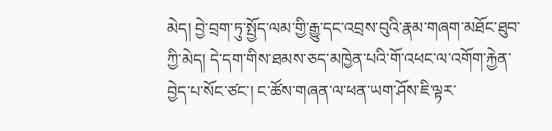མེད། བྱེ་བྲག་ཏུ་སྤྱོད་ལམ་གྱི་རྒྱུ་དང་འབྲས་བུའི་རྣམ་གཞག་མཐོང་ཐུབ་ཀྱི་མེད། དེ་དག་གིས་ཐམས་ཅད་མཁྱེན་པའི་གོ་འཕང་ལ་འགོག་རྐྱེན་བྱེད་པ་སོང་ཙང་། ང་ཚོས་གཞན་ལ་ཕན་ཡག་ཤོས་ཇི་ལྟར་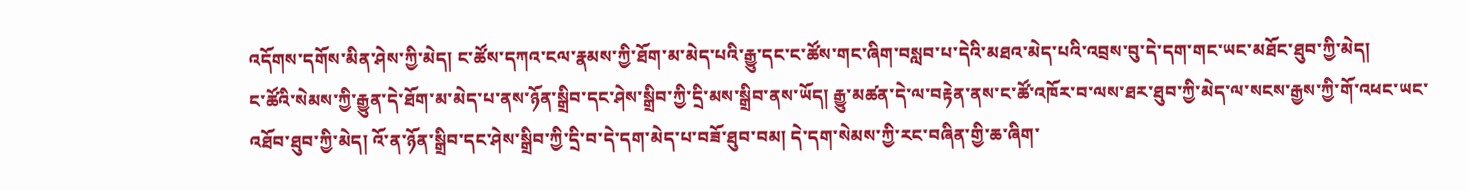འདོགས་དགོས་མིན་ཤེས་ཀྱི་མེད། ང་ཚོས་དཀའ་ངལ་རྣམས་ཀྱི་ཐོག་མ་མེད་པའི་རྒྱུ་དང་ང་ཚོས་གང་ཞིག་བསླབ་པ་དེའི་མཐའ་མེད་པའི་འབྲས་བུ་དེ་དག་གང་ཡང་མཐོང་ཐུབ་ཀྱི་མེད།
ང་ཚོའི་སེམས་ཀྱི་རྒྱུན་དེ་ཐོག་མ་མེད་པ་ནས་ཉོན་སྒྲིབ་དང་ཤེས་སྒྲིབ་ཀྱི་དྲི་མས་སྒྲིབ་ནས་ཡོད། རྒྱུ་མཚན་དེ་ལ་བརྟེན་ནས་ང་ཚོ་འཁོར་བ་ལས་ཐར་ཐུབ་ཀྱི་མེད་ལ་སངས་རྒྱས་ཀྱི་གོ་འཕང་ཡང་འཐོབ་ཐུབ་ཀྱི་མེད། འོ་ན་ཉོན་སྒྲིབ་དང་ཤེས་སྒྲིབ་ཀྱི་དྲི་བ་དེ་དག་མེད་པ་བཟོ་ཐུབ་བམ། དེ་དག་སེམས་ཀྱི་རང་བཞིན་གྱི་ཆ་ཞིག་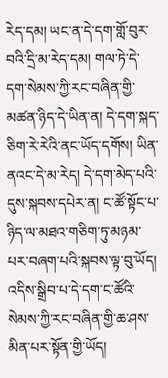རེད་དམ། ཡང་ན་དེ་དག་གློ་བུར་བའི་དྲི་མ་རེད་དམ། གལ་ཏེ་དེ་དག་སེམས་ཀྱི་རང་བཞིན་གྱི་མཚན་ཉིད་དེ་ཡིན་ན། དེ་དག་སྐད་ཅིག་རེ་རེའི་ནང་ཡོད་དགོས། ཡིན་ནའང་དེ་མ་རེད། དེ་དག་མེད་པའི་དུས་སྐབས་དཔེར་ན། ང་ཚོ་སྟོང་པ་ཉིད་ལ་མཐའ་གཅིག་ཏུ་མཉམ་པར་བཞག་པའི་སྐབས་ལྟ་བུ་ཡོད། འདིས་སྒྲིབ་པ་དེ་དག་ང་ཚོའི་སེམས་ཀྱི་རང་བཞིན་གྱི་ཆ་ཤས་མིན་པར་སྟོན་གྱི་ཡོད།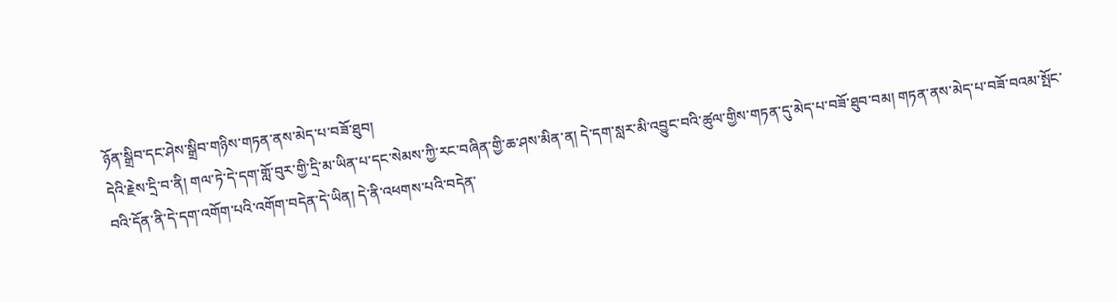ཉོན་སྒྲིབ་དང་ཤེས་སྒྲིབ་གཉིས་གཏན་ནས་མེད་པ་བཟོ་ཐུབ།
དེའི་རྗེས་དྲི་བ་ནི། གལ་ཏེ་དེ་དག་གློ་བུར་གྱི་དྲི་མ་ཡིན་པ་དང་སེམས་ཀྱི་རང་བཞིན་གྱི་ཆ་ཤས་མིན་ན། དེ་དག་སླར་མི་འབྱུང་བའི་ཚུལ་གྱིས་གཏན་དུ་མེད་པ་བཟོ་ཐུབ་བམ། གཏན་ནས་མེད་པ་བཟོ་བའམ་སྤོང་བའི་དོན་ནི་དེ་དག་འགོག་པའི་འགོག་བདེན་དེ་ཡིན། དེ་ནི་འཕགས་པའི་བདེན་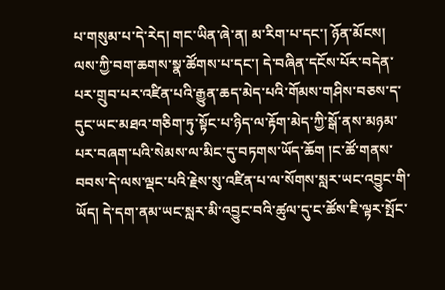པ་གསུམ་པ་དེ་རེད། གང་ཡིན་ཞེ་ན། མ་རིག་པ་དང་། ཉོན་མོངས། ལས་ཀྱི་བག་ཆགས་སྣ་ཚོགས་པ་དང་། དེ་བཞིན་དངོས་པོར་བདེན་པར་གྲུབ་པར་འཛིན་པའི་རྒྱུན་ཆད་མེད་པའི་གོམས་གཤིས་བཅས་ད་དུང་ཡང་མཐའ་གཅིག་ཏུ་སྟོང་པ་ཉིད་ལ་རྟོག་མེད་ཀྱི་སྒོ་ནས་མཉམ་པར་བཞག་པའི་སེམས་ལ་མིང་དུ་བཏགས་ཡོད་ཆོག །ང་ཚོ་གནས་བབས་དེ་ལས་ལྡང་པའི་རྗེས་སུ་འཛིན་པ་ལ་སོགས་སླར་ཡང་འབྱུང་གི་ཡོད། དེ་དག་ནམ་ཡང་སླར་མི་འབྱུང་བའི་ཚུལ་དུ་ང་ཚོས་ཇི་ལྟར་སྤོང་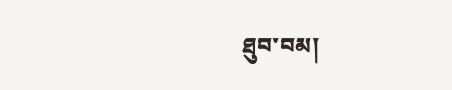ཐུབ་བམ།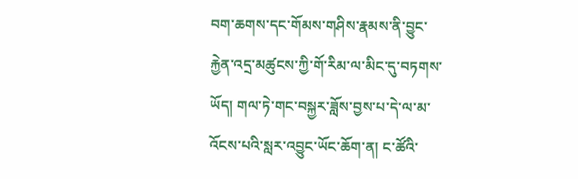བག་ཆགས་དང་གོམས་གཤིས་རྣམས་ནི་བྱུང་རྐྱེན་འདྲ་མཚུངས་ཀྱི་གོ་རིམ་ལ་མིང་དུ་བཏགས་ཡོད། གལ་ཏེ་གང་བསྐྱར་ཟློས་བྱས་པ་དེ་ལ་མ་འོངས་པའི་སླར་འབྱུང་ཡོང་ཆོག་ན། ང་ཚོའི་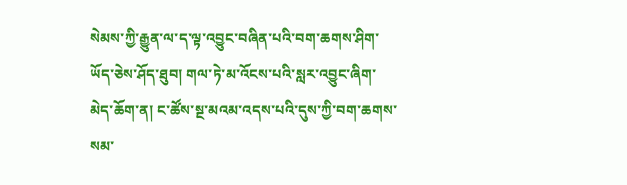སེམས་ཀྱི་རྒྱུན་ལ་ད་ལྟ་འབྱུང་བཞིན་པའི་བག་ཆགས་ཤིག་ཡོད་ཅེས་ཤོད་ཐུབ། གལ་ཏེ་མ་འོངས་པའི་སླར་འབྱུང་ཞིག་མེད་ཆོག་ན། ང་ཚོས་སྔ་མའམ་འདས་པའི་དུས་ཀྱི་བག་ཆགས་སམ་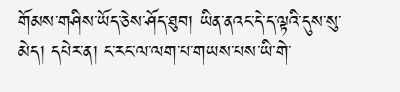གོམས་གཤིས་ཡོད་ཅེས་ཤོད་ཐུབ། ཡིན་ནའང་དེ་ད་ལྟའི་དུས་སུ་མེད། དཔེར་ན། ང་རང་ལ་ལག་པ་གཡས་པས་ཡི་གེ་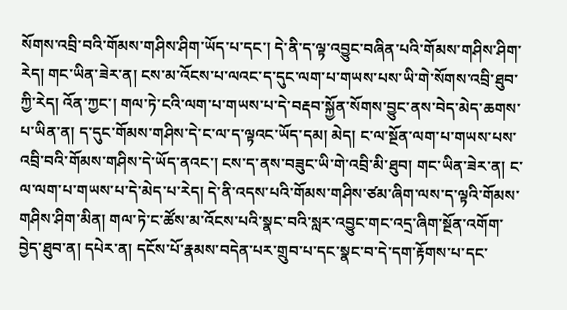སོགས་འབྲི་བའི་གོམས་གཤིས་ཤིག་ཡོད་པ་དང་། དེ་ནི་ད་ལྟ་འབྱུང་བཞིན་པའི་གོམས་གཤིས་ཤིག་རེད། གང་ཡིན་ཟེར་ན། ངས་མ་འོངས་པ་ལའང་ད་དུང་ལག་པ་གཡས་པས་ཡི་གེ་སོགས་འབྲི་ཐུབ་ཀྱི་རེད། འོན་ཀྱང་། གལ་ཏེ་ངའི་ལག་པ་གཡས་པ་དེ་བརྡབ་སྐྱོན་སོགས་བྱུང་ནས་བེད་མེད་ཆགས་པ་ཡིན་ན། ད་དུང་གོམས་གཤིས་དེ་ང་ལ་ད་ལྟའང་ཡོད་དམ། མེད། ང་ལ་སྔོན་ལག་པ་གཡས་པས་འབྲི་བའི་གོམས་གཤིས་དེ་ཡོད་ནའང་། ངས་ད་ནས་བཟུང་ཡི་གེ་འབྲི་མི་ཐུབ། གང་ཡིན་ཟེར་ན། ང་ལ་ལག་པ་གཡས་པ་དེ་མེད་པ་རེད། དེ་ནི་འདས་པའི་གོམས་གཤིས་ཙམ་ཞིག་ལས་ད་ལྟའི་གོམས་གཤིས་ཤིག་མིན། གལ་ཏེ་ང་ཚོས་མ་འོངས་པའི་སྣང་བའི་སླར་འབྱུང་གང་འདྲ་ཞིག་སྔོན་འགོག་བྱེད་ཐུབ་ན། དཔེར་ན། དངོས་པོ་རྣམས་བདེན་པར་གྲུབ་པ་དང་སྣང་བ་དེ་དག་རྟོགས་པ་དང་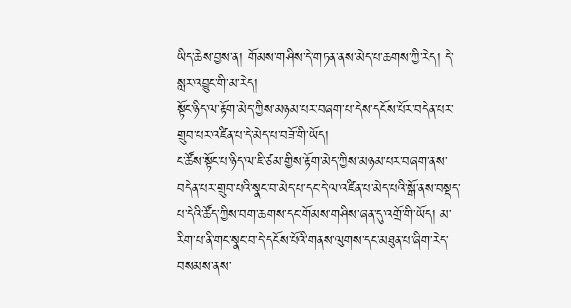ཡིད་ཆེས་བྱས་ན། གོམས་གཤིས་དེ་གཏན་ནས་མེད་པ་ཆགས་ཀྱི་རེད། དེ་སླར་འབྱུང་གི་མ་རེད།
སྟོང་ཉིད་ལ་རྟོག་མེད་ཀྱིས་མཉམ་པར་བཞག་པ་དེས་དངོས་པོར་བདེན་པར་གྲུབ་པར་འཛིན་པ་དེ་མེད་པ་བཟོ་གི་ཡོད།
ང་ཚོས་སྟོང་པ་ཉིད་ལ་ཇི་ཙམ་གྱིས་རྟོག་མེད་ཀྱིས་མཉམ་པར་བཞག་ནས་བདེན་པར་གྲུབ་པའི་སྣང་བ་མེད་པ་དང་དེ་ལ་འཛིན་པ་མེད་པའི་སྒོ་ནས་བསྡད་པ་དེའི་ཚོད་ཀྱིས་བག་ཆགས་དང་གོམས་གཤིས་ཞན་དུ་འགྲོ་གི་ཡོད། མ་རིག་པ་ནི་གང་སྣང་བ་དེ་དངོས་པོའི་གནས་ལུགས་དང་མཐུན་པ་ཞིག་རེད་བསམས་ནས་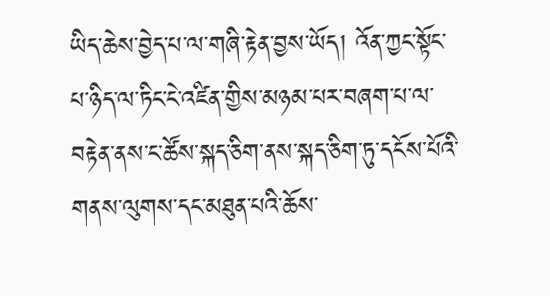ཡིད་ཆེས་བྱེད་པ་ལ་གཞི་རྟེན་བྱས་ཡོད། འོན་ཀྱང་སྟོང་པ་ཉིད་ལ་ཏིང་ངེ་འཛིན་གྱིས་མཉམ་པར་བཞག་པ་ལ་བརྟེན་ནས་ང་ཚོས་སྐད་ཅིག་ནས་སྐད་ཅིག་ཏུ་དངོས་པོའི་གནས་ལུགས་དང་མཐུན་པའི་ཆོས་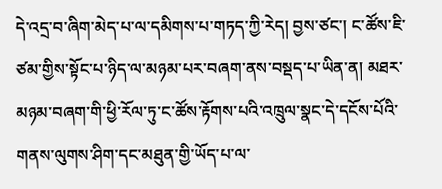དེ་འདྲ་བ་ཞིག་མེད་པ་ལ་དམིགས་པ་གཏད་ཀྱི་རེད། བྱས་ཙང་། ང་ཚོས་ཇི་ཙམ་གྱིས་སྟོང་པ་ཉིད་ལ་མཉམ་པར་བཞག་ནས་བསྡད་པ་ཡིན་ན། མཐར་མཉམ་བཞག་གི་ཕྱི་རོལ་ཏུ་ང་ཚོས་རྟོགས་པའི་འཁྲུལ་སྣང་དེ་དངོས་པོའི་གནས་ལུགས་ཤིག་དང་མཐུན་གྱི་ཡོད་པ་ལ་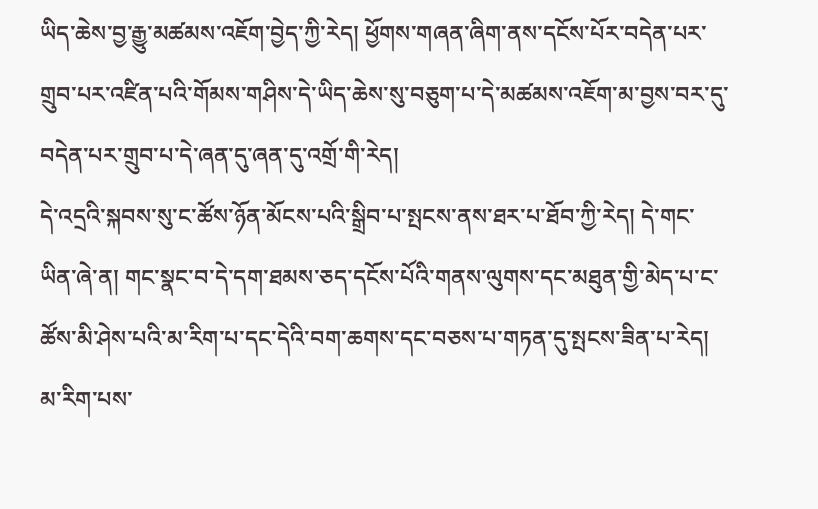ཡིད་ཆེས་བྱ་རྒྱུ་མཚམས་འཇོག་བྱེད་ཀྱི་རེད། ཕྱོགས་གཞན་ཞིག་ནས་དངོས་པོར་བདེན་པར་གྲུབ་པར་འཛིན་པའི་གོམས་གཤིས་དེ་ཡིད་ཆེས་སུ་བཅུག་པ་དེ་མཚམས་འཇོག་མ་བྱས་བར་དུ་བདེན་པར་གྲུབ་པ་དེ་ཞན་དུ་ཞན་དུ་འགྲོ་གི་རེད།
དེ་འདྲའི་སྐབས་སུ་ང་ཚོས་ཉོན་མོངས་པའི་སྒྲིབ་པ་སྤངས་ནས་ཐར་པ་ཐོབ་ཀྱི་རེད། དེ་གང་ཡིན་ཞེ་ན། གང་སྣང་བ་དེ་དག་ཐམས་ཅད་དངོས་པོའི་གནས་ལུགས་དང་མཐུན་གྱི་མེད་པ་ང་ཚོས་མི་ཤེས་པའི་མ་རིག་པ་དང་དེའི་བག་ཆགས་དང་བཅས་པ་གཏན་དུ་སྤངས་ཟིན་པ་རེད། མ་རིག་པས་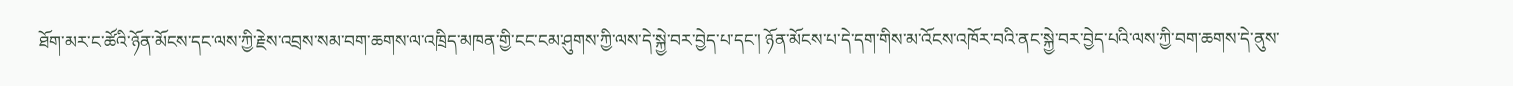ཐོག་མར་ང་ཚོའི་ཉོན་མོངས་དང་ལས་ཀྱི་རྗེས་འབྲས་སམ་བག་ཆགས་ལ་འཁྲིད་མཁན་གྱི་ངང་ངམ་ཤུགས་ཀྱི་ལས་དེ་སྐྱེ་བར་བྱེད་པ་དང་། ཉོན་མོངས་པ་དེ་དག་གིས་མ་འོངས་འཁོར་བའི་ནང་སྐྱེ་བར་བྱེད་པའི་ལས་ཀྱི་བག་ཆགས་དེ་ནུས་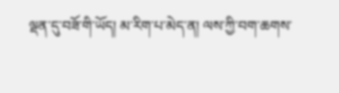ལྡན་དུ་བཟོ་གི་ཡོད། མ་རིག་པ་མེད་ན། ལས་ཀྱི་བག་ཆགས་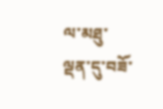ལ་མཐུ་ལྡན་དུ་བཟོ་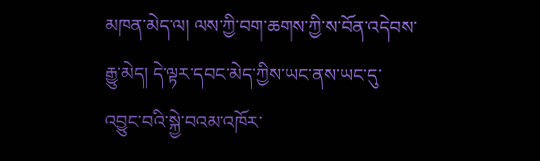མཁན་མེད་ལ། ལས་ཀྱི་བག་ཆགས་ཀྱི་ས་བོན་འདེབས་རྒྱུ་མེད། དེ་ལྟར་དབང་མེད་ཀྱིས་ཡང་ནས་ཡང་དུ་འབྱུང་བའི་སྐྱེ་བའམ་འཁོར་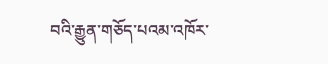བའི་རྒྱུན་གཅོད་པའམ་འཁོར་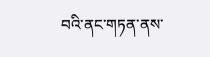བའི་ནང་གཏན་ནས་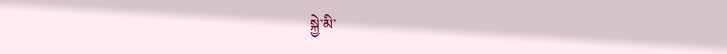སྐྱེ་མི་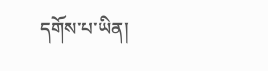དགོས་པ་ཡིན།